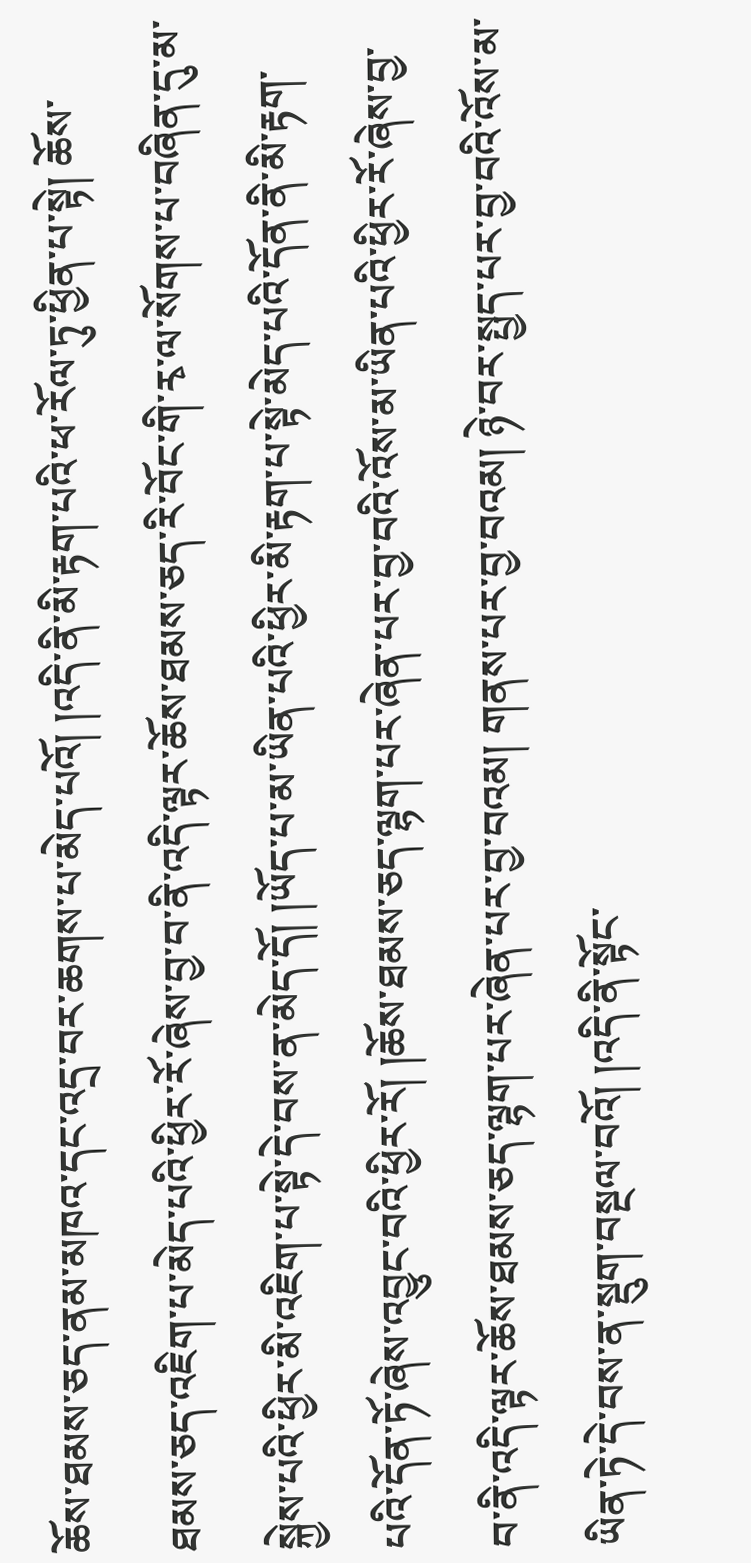ཆོས་ཐམས་ཅད་ནམ་མཁའ་དང་འདྲ་བར་ཆགས་པ་མེད་པའོ། །འདི་ནི་མི་རྟག་པའི་ཕ་རོལ་ཏུ་ཕྱིན་པ་སྟེ། ཆོས་ཐམས་ཅད་འཇིག་པ་མེད་པའི་ཕྱིར་རོ་ཞེས་བྱ་བ་ནི་འདི་ལྟར་ཆོས་ཐམས་ཅད་རི་བོང་གི་རྭ་ལ་སོགས་པ་བཞིན་དུ་མ་སྐྱེས་པའི་ཕྱིར་མི་འཇིག་པ་སྟེ་དེ་བས་ན་མེད་དོ། །ཡོད་པ་མ་ཡིན་པའི་ཕྱིར་མི་རྟག་པ་སྟེ་མེད་པའི་དོན་ནི་མི་རྟག་པའི་དོན་ཏོ་ཞེས་འབྱུང་བའི་ཕྱིར་རོ། །ཆོས་ཐམས་ཅད་ལྷག་པར་ཞེན་པར་བྱ་བའི་འོས་མ་ཡིན་པའི་ཕྱིར་རོ་ཞེས་བྱ་བ་ནི་འདི་ལྟར་ཆོས་ཐམས་ཅད་ལྷག་པར་ཞེན་པར་བྱ་བའམ། གནས་པར་བྱ་བའམ། ཉེ་བར་སྤྱད་པར་བྱ་བའི་འོས་མ་ཡིན་ཏེ་དེ་བས་ན་སྡུག་བསྔལ་བའོ། །འདི་ནི་སྟོང་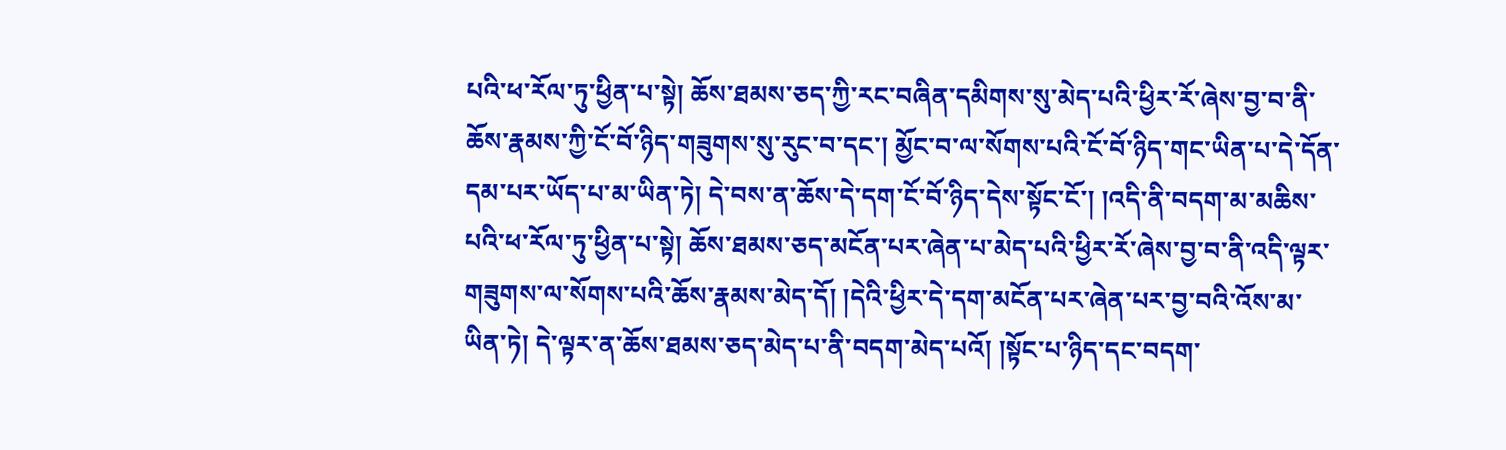པའི་ཕ་རོལ་ཏུ་ཕྱིན་པ་སྟེ། ཆོས་ཐམས་ཅད་ཀྱི་རང་བཞིན་དམིགས་སུ་མེད་པའི་ཕྱིར་རོ་ཞེས་བྱ་བ་ནི་ཆོས་རྣམས་ཀྱི་ངོ་བོ་ཉིད་གཟུགས་སུ་རུང་བ་དང་། མྱོང་བ་ལ་སོགས་པའི་ངོ་བོ་ཉིད་གང་ཡིན་པ་དེ་དོན་དམ་པར་ཡོད་པ་མ་ཡིན་ཏེ། དེ་བས་ན་ཆོས་དེ་དག་ངོ་བོ་ཉིད་དེས་སྟོང་ངོ་། །འདི་ནི་བདག་མ་མཆིས་པའི་ཕ་རོལ་ཏུ་ཕྱིན་པ་སྟེ། ཆོས་ཐམས་ཅད་མངོན་པར་ཞེན་པ་མེད་པའི་ཕྱིར་རོ་ཞེས་བྱ་བ་ནི་འདི་ལྟར་གཟུགས་ལ་སོགས་པའི་ཆོས་རྣམས་མེད་དོ། །དེའི་ཕྱིར་དེ་དག་མངོན་པར་ཞེན་པར་བྱ་བའི་འོས་མ་ཡིན་ཏེ། དེ་ལྟར་ན་ཆོས་ཐམས་ཅད་མེད་པ་ནི་བདག་མེད་པའོ། །སྟོང་པ་ཉིད་དང་བདག་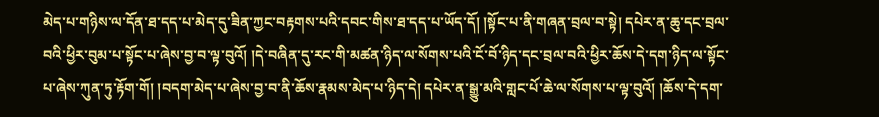མེད་པ་གཉིས་ལ་དོན་ཐ་དད་པ་མེད་དུ་ཟིན་ཀྱང་བརྟགས་པའི་དབང་གིས་ཐ་དད་པ་ཡོད་དོ། །སྟོང་པ་ནི་གཞན་བྲལ་བ་སྟེ། དཔེར་ན་ཆུ་དང་བྲལ་བའི་ཕྱིར་བུམ་པ་སྟོང་པ་ཞེས་བྱ་བ་ལྟ་བུའོ། །དེ་བཞིན་དུ་རང་གི་མཚན་ཉིད་ལ་སོགས་པའི་ངོ་བོ་ཉིད་དང་བྲལ་བའི་ཕྱིར་ཆོས་དེ་དག་ཉིད་ལ་སྟོང་པ་ཞེས་ཀུན་ཏུ་རྟོག་གོ། །བདག་མེད་པ་ཞེས་བྱ་བ་ནི་ཆོས་རྣམས་མེད་པ་ཉིད་དེ། དཔེར་ན་སྒྱུ་མའི་གླང་པོ་ཆེ་ལ་སོགས་པ་ལྟ་བུའོ། །ཆོས་དེ་དག་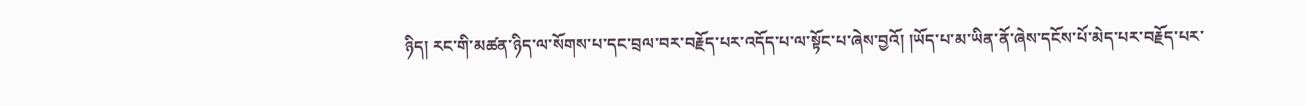ཉིད། རང་གི་མཚན་ཉིད་ལ་སོགས་པ་དང་བྲལ་བར་བརྗོད་པར་འདོད་པ་ལ་སྟོང་པ་ཞེས་བྱའོ། །ཡོད་པ་མ་ཡིན་ནོ་ཞེས་དངོས་པོ་མེད་པར་བརྗོད་པར་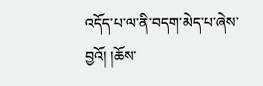འདོད་པ་ལ་ནི་བདག་མེད་པ་ཞེས་བྱའོ། །ཆོས་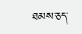ཐམས་ཅད་